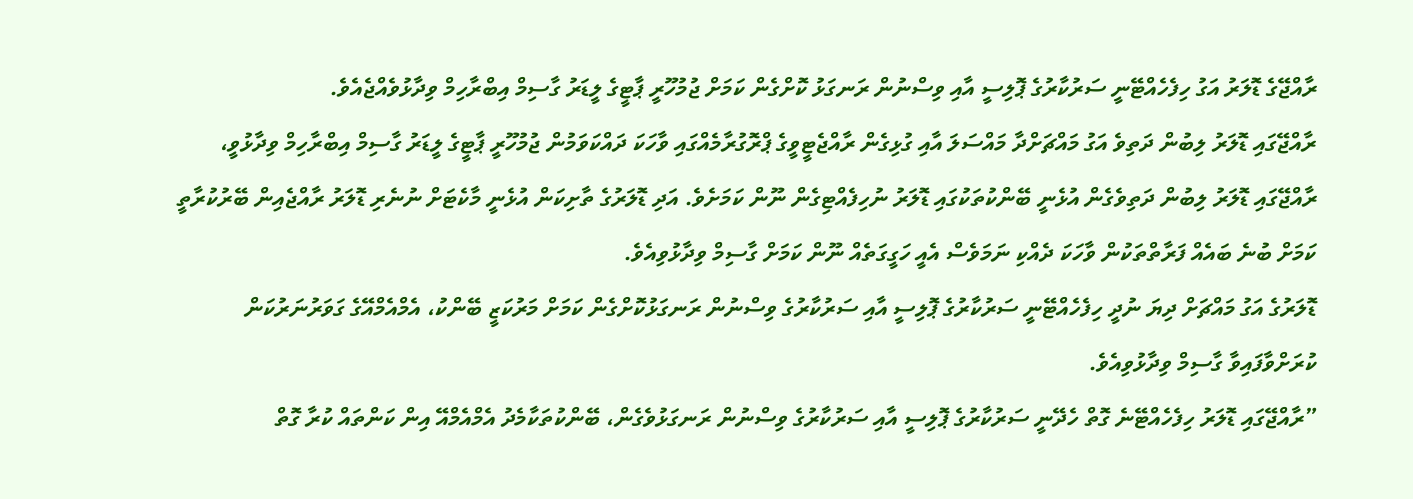ރާއްޖޭގެ ޑޮލަރު އަގު ހިފެހެއްޓޭނީ ސަރުކާރުގެ ޕޮލިސީ އާއި ވިސްނުން ރަނގަޅު ކޮށްގެން ކަމަށް ޖުމުހޫރީ ޕާޓީގެ ލީޑަރު ގާސިމް އިބްރާހިމް ވިދާޅުވެއްޖެއެވެ.
ރާއްޖޭގައި ޑޮލަރު ލިބުން ދަތިވެ އަގު މައްޗަށްދާ މައްސަލަ އާއި ގުޅިގެން ރާއްޖެޓީވީގެ ޕްރޮގުރާމެއްގައި ވާހަކަ ދައްކަވަމުން ޖުމުހޫރީ ޕާޓީގެ ލީޑަރު ގާސިމް އިބްރާހިމް ވިދާޅުވީ، ރާއްޖޭގައި ޑޮލަރު ލިބުން ދަތިވެގެން އުޅެނީ ބޭންކުތަކުގައި ޑޮލަރު ނުހިފެއްޓިގެން ނޫން ކަމަށެވެ. އަދި ޑޮލަރުގެ ތާށިކަން އުޅެނީ މާކެޓަށް ނުނެރި ޑޮލަރު ރާއްޖެއިން ބޭރުކުރާތީ ކަމަށް ބުނެ ބައެއް ފަރާތްތަކުން ވާހަކަ ދެއްކި ނަމަވެސް އެއީ ހަގީގަތެއް ނޫން ކަމަށް ގާސިމް ވިދާޅުވިއެވެ.
ޑޮލަރުގެ އަގު މައްޗަށް ދިޔަ ނުދީ ހިފެހެއްޓޭނީ ސަރުކާރުގެ ޕޮލިސީ އާއި ސަރުކާރުގެ ވިސްނުން ރަނގަޅުކޮށްގެން ކަމަށް މަރުކަޒީ ބޭންކު، އެމްއެމްއޭގެ ގަވަރުނަރުކަން ކުރަށްވާފައިވާ ގާސިމް ވިދާޅުވިއެވެ.
”ރާއްޖޭގައި ޑޮލަރު ހިފެހެއްޓޭނެ ގޮތް ހެދޭނީ ސަރުކާރުގެ ޕޮލިސީ އާއި ސަރުކާރުގެ ވިސްނުން ރަނގަޅުވެގެން، ބޭންކުތަކާމެދު އެމްއެމްއޭ އިން ކަންތައް ކުރާ ގޮތް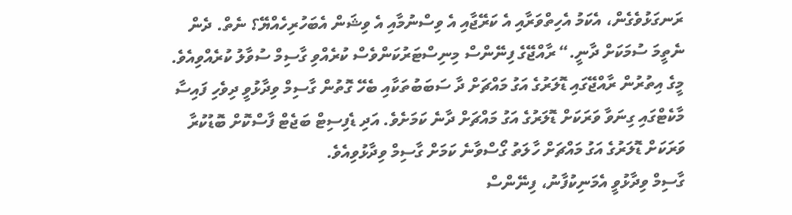ރަނގަޅުވެގެން، އެކަމު އެހިތްވަރާއި އެ ކަރޭޖާއި އެ ވިސްނުމާއި އެ ވިޝަން އެބަހުރިހެއްޔޭ؟ ނެތް. ދެން ނެތީމަ ސުމަކަށް ދާނީ.“ ރާއްޖޭގެ ފިނޭންސް މިނިސްޓަރުކަންވެސް ކުރެއްވި ގާސިމް ސުވާލު ކުރެއްވިއެވެ.
މީގެ އިތުރުން ރާއްޖޭގައި ޑޮލަރުގެ އަގު މައްޗަށް ދާ ސަބަބުތަކާއި ބެހޭ ގޮތުން ގާސިމް ވިދާޅުވީ ދިވެހި ފައިސާ މާކެޓްގައި ގިނަވާ ވަރަކަށް ޑޮލަރުގެ އަގު މައްޗަށް ދާނެ ކަމަށެވެ. އަދި ޑެފިސިޓް ބަޖެޓް ފާސްކޮށް ބޮޑުކުރާ ވަރަކަށް ޑޮލަރުގެ އަގު މައްޗަށް ހާލަތު ގޯސްވާނެ ކަމަށް ގާސިމް ވިދާޅުވިއެވެ.
ގާސިމް ވިދާޅުވީ އެމަނިކުފާނު، ފިނޭންސް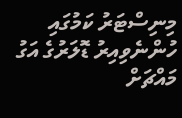މިނިސްޓަރު ކަމުގައި ހުންނެވިއިރު ޑޮލަރުގެ އަގު މައްޗަށް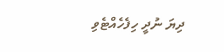ދިޔަ ނުދީ ހިފެހެއްޓެވި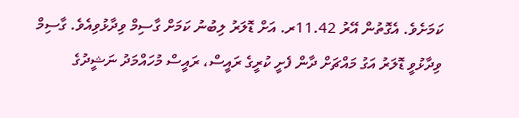ކަމަށެވެ. އެގޮތުން އޭރު 11.42ރ. އަށް ޑޮލަރު ލިބުނު ކަމަށް ގާސިމް ވިދާޅުވިއެވެ. ގާސިމް ވިދާޅުވީ ޑޮލަރު އަގު މައްޗަށް ދާން ފެށީ ކުރީގެ ރައީސް، ރައީސް މުހައްމަދު ނަޝީދުގެ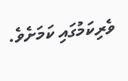ވެރިކަމުގައި ކަމަށެވެ.